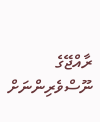ރާއްޖޭގެ ނޫސްވެރިންނަށް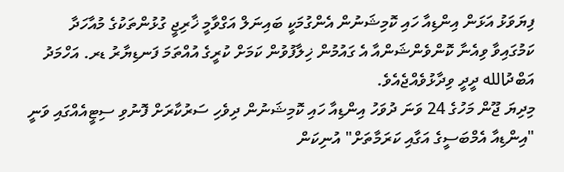ފިޔަވަޅު އަޅަން އިންޑިއާ ހައި ކޮމިޝަނުން އެންގުމަކީ ބައިނަލް އަގްވާމީ ޚާރިޖީ ގުޅުންތަކުގެ މުއާހަދާ ކަމުގައިވާ ވިއެނާ ކޮންވެންޝަންއާ އެ ގައުމުން ޚިލާފުވުން ކަމަށް ކުރީގެ އުއްތަމަ ފަނޑިޔާރު ޑރ. އަހްމަދު އަބްދުالله ދީދީ ވިދާޅުވެއްޖެއެވެ.
މިދިޔަ ޖޫން މަހުގެ 24 ވަނަ ދުވަހު އިންޑިއާ ހައި ކޮމިޝަނުން ދިވެހި ސަރުކާރަށް ފޮނުވި ސިޓީއެއްގައި ވަނީ "އިންޑިއާ އެމްބަސީގެ އަގާއި ކަރަމާތަށް" އުނިކަން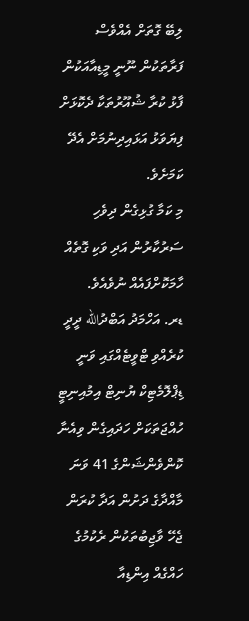ލިބޭ ގޮތަށް އެއްވެސް ފަރާތަކުން ނޫނީ މީޑިއާއަކުން ފާޅު ކުރާ ޝުއޫރުތަކާ ދެކޮޅަށް ފިޔަވަޅު އަޅައިދިނުމަށް އެދޭ ކަމަށެވެ.
މި ކަމާ ގުޅިގެން ދިވެހި ސަރުކާރުން އަދި ވަކި ގޮތެއް ހާމަކޮށްފައެއް ނުވެއެވެ.
ޑރ. އަހްމަދު އަބްދުالله ދީދީ ކުރެއްވި ޓްވީޓެއްގައި ވަނީ ޑިޕްލޮމެޓިކް ޔުނިޓް އިމުއިނިޓީ ހުއްޖަތަކަށް ހަދައިގެން ވިއެނާ ކޮންވެންޝަންގެ 41 ވަނަ މާއްދާގެ ދަށުން އަދާ ކުރަން ޖެހޭ ވާޖިބުތަކުން ރެކުމުގެ ހައްގެއް އިންޑިއާ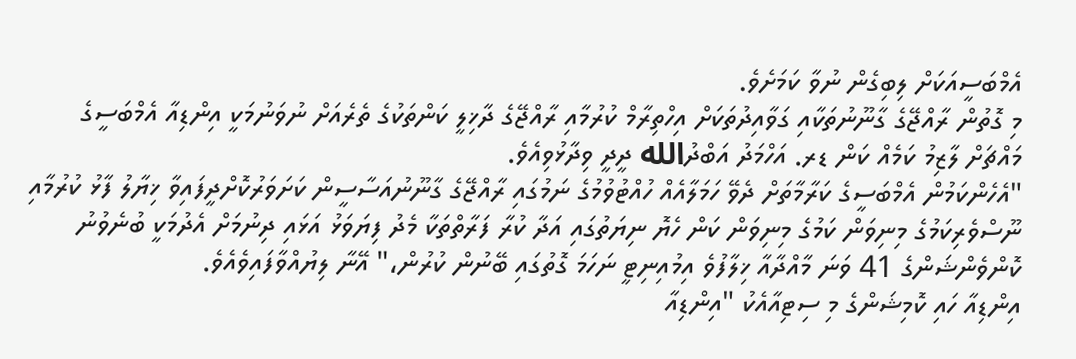އެމްބަސީއަކަށް ލިބިގެން ނުވާ ކަމަށެވެ.
މި ގޮތުން ރާއްޖޭގެ ގާނޫނުތަކާއި ގަވާއިދުތަކަށް އިހްތިރާމް ކުރުމާއި ރާއްޖޭގެ ދާޚިލީ ކަންތަކުގެ ތެރެއަށް ނުވަނުމަކީ އިންޑިއާ އެމްބަސީގެ މައްޗަށް ލާޒިމު ކަމެއް ކަން ޑރ. އަހްމަދު އަބްދުالله ދީދީ ވިދާޅުވިއެވެ.
"އެހެންކަމުން އެމްބަސީގެ ކަރާމާތަށް ދެވޭ ހަމަލާއެއް ހުއްޓުވުމުގެ ނަމުގައި ރާއްޖޭގެ ގާނޫނުއަސާސީން ކަށަވަރުކޮށްދީފައިވާ ޚިޔާލު ފާޅު ކުރުމާއި ނޫސްވެރިކަމުގެ މިނިވަން ކަމުގެ މިނިވަން ކަން ހެޔޮ ނިޔަތުގައި އަދާ ކުރާ ފަރާތްތަކާ މެދު ފިޔަވަޅު އަޅައި ދިނުމަށް އެދުމަކީ ބުނެވުނު ކޮންވެންޝަންގެ 41 ވަނަ މާއްދާއާ ޚިލާފުވެ އިމުއިނިޓީ ނަހަމަ ގޮތުގައި ބޭނުން ކުރުން،" އޭނާ ލިޔުއްވާފައިވެއެވެ.
އިންޑިއާ ހައި ކޮމިޝަންގެ މި ސިޓިއާއެކު "އިންޑިއާ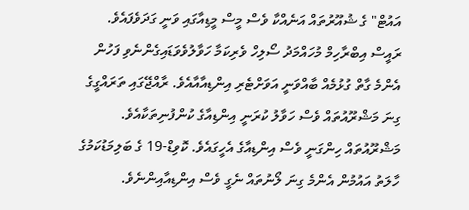އައުޓް" ގެ ޝުއޫރުތައް އަނެއްކާ ވެސް މީސް މީޑިއާގައި ވަނީ ގަދަވެފައެވެ.
ރައީސް އިބްރާހިމް މުހައްމަދު ސޯލިހް ވެރިކަމާ ހަވާލުވެވަޑައިގެންނެވި ފަހުން އެންމެ ގާތް ގުޅުމެއް ބާއްވަނީ އަވަށްޓެރި އިންޑިއާއާއެވެ. ރާއްޖޭގައި ތަރައްގީގެ ގިނަ މަޝްރޫއުތައް ވެސް ހަވާލު ކުރަނީ އިންޑިއާގެ ކުންފުނިތަކާއެވެ. މަޝްރޫއުތައް ހިންގަނީ ވެސް އިންޑިއާގެ އެހީގައެވެ. ކޮވިޑް-19 ގެ ބަލިމަޑުކަމުގެ ހާލަތު އައުމުން އެންމެ ގިނަ ލޯނުތައް ނެގީ ވެސް އިންޑިއާއިންނެވެ.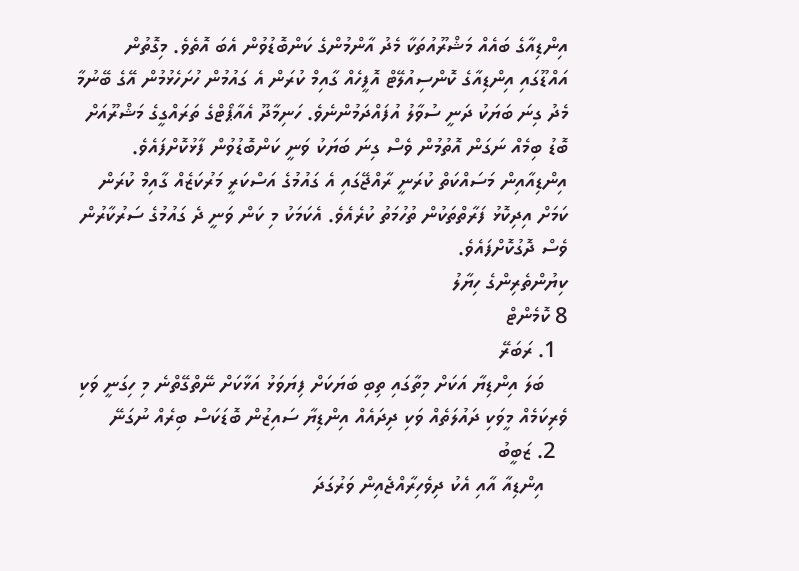އިންޑިއާގެ ބައެއް މަޝްރޫއުތަކާ މެދު އާންމުންގެ ކަންބޮޑުވުން އެބަ އޮތެވެ. މިގޮތުން އައްޑޫގައި އިންޑިއާގެ ކޮންސިއުލޭޓް އޮފީހެއް ގާއިމް ކުރަން އެ ގައުމުން ހުށަހެޅުމުން އޭގެ ބޭނުމާ މެދު ގިނަ ބަޔަކު ދަނީ ސުވާލު އުފައްދަމުންނެވެ. ހަނިމާދޫ އެއާޕޯޓްގެ ތަރައްގީގެ މަޝްރޫއަށް ބޮޑު ބިމެއް ނަގަން އޮތުމުން ވެސް ގިނަ ބަޔަކު ވަނީ ކަންބޮޑުވުން ފާޅުކޮށްފައެވެ.
އިންޑިއާއިން މަސައްކަތް ކުރަނީ ރާއްޖޭގައި އެ ގައުމުގެ އަސްކަރީ މަރުކަޒެއް ގާއިމް ކުރަން ކަމަށް އިދިކޮޅު ފަރާތްތަކުން ތުހުމަތު ކުރެއެވެ. އެކަމަކު މި ކަން ވަނީ ދެ ގައުމުގެ ސަރުކާރުން ވެސް ދޮގުކޮށްފައެވެ.
ކިޔުންތެރިންގެ ހިޔާލު
8 ކޮމެންޓް
  1. ރަބަރޭ
    ބަލަ އިންޑިޔާ އަކަށް މިތާގައި ތިބި ބަޔަކަށް ފިޔަވަޅު އަޅާކަށް ނޭތްގޭތްނެ މި ހިގަނީ ވަކި ވެރިކަމެއް މީވަކި ދައުލަތެއް ވަކި ދިދައެއް އިންޑިޔާ ސައިޒުން ބޮޑަކަސް ބިރެއް ނުގަނޭ
  2. ޒަބީބު
    އިންޑިއާ އާއި އެކު ދިވެހިރާއްޖެއިން ވަރުގަދަ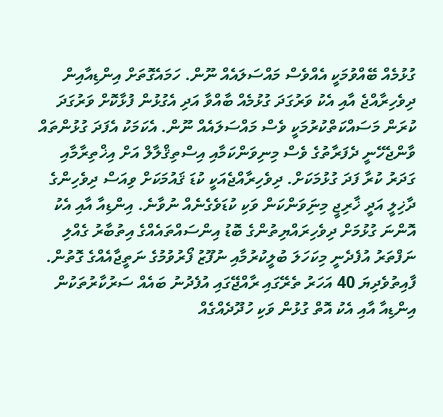ގުޅުމެއް ބޭއްވުމަކީ އެއްވެސް މައްސަލައެއް ނޫން. ހަމައެގޮތަށް އިންޑިއާއިން ދިވެހިރާއްޖެ އާއި އެކު ވަރުގަދަ ގުޅުމެއް ބާއްވާ އަދި އެގުޅުން ފުޅާކޮށް ވަރުގަދަ ކުރަން މަސައްކަތްކުރުމަކީ ވެސް މައްސަލައެއް ނޫން. އެކަމަކު އެފަދަ ގުޅުންތައް ވާންޖެހޭނީ ދެފަރާތުގެ ވެސް މިނިވަންކަމާއި އިސްތިޤްލާލް އަށް އިޚްތިރާމާއި ގަދަރު ކުރާ ފަދަ ގުޅުމަކަށް. ދިވެހިރާއްޖެއަކީ ކުޑަ ޤައުމަކަށް ވިއަސް ދިވެހިންގެ ދާޚިލީ އަދީ ޚާރިޖީ މިނަިވަންކަން ވަކި ކުޑަވެގެނެއް ނުވާނެ. އިންޑިއާ އާއި އެކު އޮންނަ ގުޅުމަށް ދިވެހިރައްޔިތުންގެ ބޮޑު އިންސައްތައެއްގެ އިތުބާރު ގެއްލި ނަފްތަރު އުފެދެނީ މިކަހަލަ ބުލީކުރުމާއި ނުފޫޒު ފޯރުވުމުގެ ނަތީޖާއެއްގެ ގޮތުން. ފާއިތުވެދިޔަ 40 އަހަރު ތެރޭގައި ރާއްޖޭގައި އުފެދުނު ބައެއް ސަރުކާރުތަކުން އިންޑިއާ އާއި އެކު އޮތް ގުޅުން ވަކި ހުދޫދެއްގެއް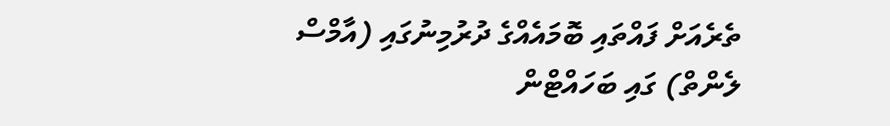ތެރެއަށް ފައްތައި ބޮމައެއްގެ ދުރުމިނުގައި (އާމްސް ލެންތް) ގައި ބަހައްޓްން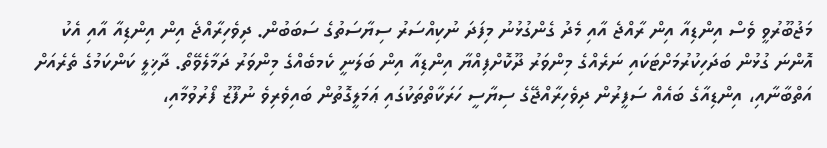މަޖުބޫރުވީ ވެސް އިންޑިއާ އިން ރާއްޖެ އާއި މެދު ގެންގުޅުނު މިފަދަ ނުކިއްސަރު ސިޔާސަތުގެ ސަބަބުން. ދިވެހިރާއްޖެ އިން އިންޑިއާ އާއި އެކު އޮންނަ ގުޅުން ބަދަހިކުރުމަށްޓަކައި ނަރެއްގެ މިންވަރު ދޫކޮށްފިއްޔާ އިންޑިއާ އިން ބަލަނީ ކެމބެއްގެ މިންވަރު ދަމާލެވޭތޯ. ދާޚިލީ ކަންކަމުގެ ތެރެއަށް އަތްބާނާއި، އިންޑިއާގެ ބައެއް ސަފީރުން ދިވެހިރާއްޖޭގެ ސިޔާސީ ހަރަކާތްތަކުގައި ޢަމަލީގޮތުން ބައިވެރިވެ ނުފޫޒު ފޯރުވުމާއި،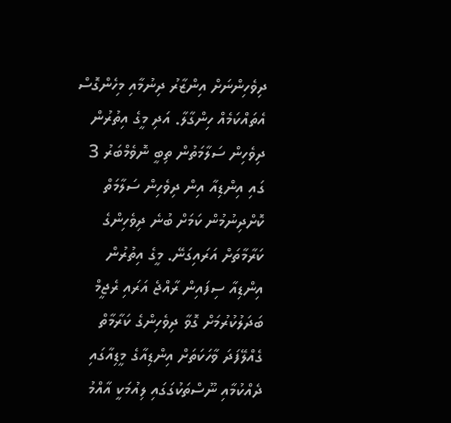ދިވެހިންނަށް އިންޒާރު ދިނުމާއި މިހެންގޮސް އެތައްކަމެއް ހިންގާލާ. އަދި މީގެ އިތުރުން ދިވެހިން ސަލާމަތުން ތިބީ ނޮވެމްބަރު 3 ގައި އިންޑިއާ އިން ދިވެހިން ސަލާމަތް ކޮށްދިނުމުން ކަމަށް ބުނެ ދިވެހިންގެ ކަރާމާތަށް އަރައިގަނޭ. މީގެ އިތުރުން އިންޑިއާ ސިފައިން ރާއްޖެ އަރައި ރެޖީމް ބަދަލުކުރުމަށް ގޮވާ ދިވެހިންގެ ކަރާމާތް ގެއްލޭފަދަ ވާހަކަތަށް އިންޑިއާގެ މީޑިއާގައި ދެއްކުމާއި ނޫސްތަކުގަގައި ލިއުމަކީ އާއްމު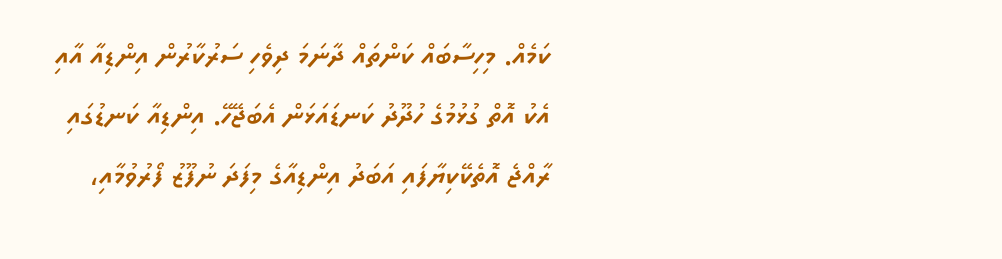ކަމެއް. މިހިސާބައް ކަންތައް ދާނަމަ ދިވެހި ސަރުކާރުން އިންޑިއާ އާއި އެކު އޮތް ގުޅުމުގެ ހުދޫދު ކަނޑައަޅަން އެބަޖޭހޭ. އިންޑިއާ ކަނޑުގައި ރާއްޖެ އޮތެކޭކިޔާފައި އަބަދު އިންޑިއާގެ މިފަދަ ނުފޫޒު ފޯރުވުމާއި،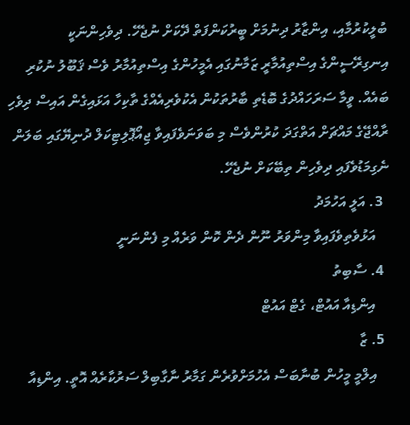ބުލީކުރުމާއި، އިންޒާރު ދިނުމަށް ބީރުކަންފަތް ދޭކަށް ނުޖެހޭ. ދިވެހިންނަކީ އިނގިރޭސީންގެ އިސްތިއުމާރީ ޒަމާނުގައި އެމީހުންގެ އިސްތިއުމާރު ވެސް ޤަބޫލު ނުކުރި ބައެއް. ވީމާ ސަރަހައްދުގެ ބޮޑެތި ބާރުތަކުން އެކުވެރިއެއްގެ ތާކިހާ އަޅައިގެން އައިސް ދިވެހި ރާއްޖޭގެ މައްޗަށް އަތްގަދަ ކުރުންވެސް މި ބަވަނަވެފައިވާ ޖިއޯޕޮލިޓިކަލް ދުނިޔޭގައި ބަލަން ނެގިމަޑުވެފައި ދިވެހިން ތިބޭކަށް ނުޖެހޭ.
  3. އަލީ އަހުމަދު
    އަޅުވެތިވެފައިވާ މިންވަރު ނޫން ދެން ކޮން ވަރެއް މި ފެންނަނީ
  4. ސާބިތު
    އިންޑިއާ އައުޓް، ގެޓް އައުޓް
  5. ޒާ
    އިލްމީ މީހުން ބުނާބަސް އެހުމަށްވުރެން ގަމާރު ނާގާބިލް ސަރުކާރެއް އޮތީ. އިންޑިއާ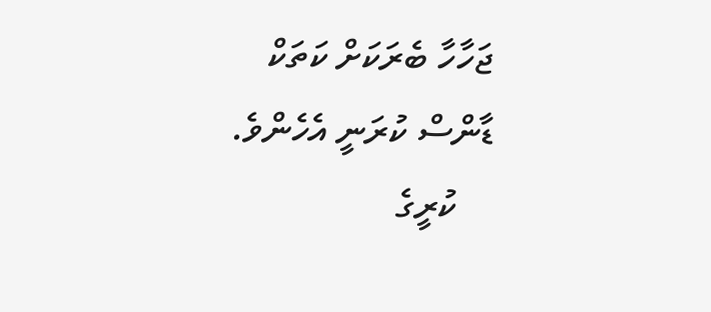ޖަހާހާ ބެރަކަށް ކަތަކް ޑާންސް ކުރަނީ އެހެންވެ.
    ކުރީގެ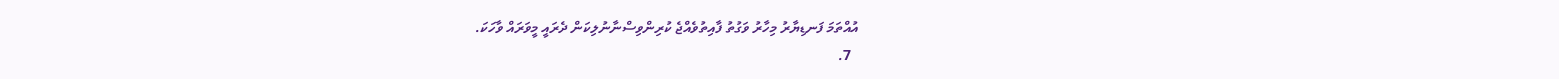އުއްތަމަ ފަނޑިޔާރު މިހާރު ވަގުތު ފާއިތުވެއްޖެ ކުރިންވިސްނާނުލިކަން ދެރައީ މީވަރައް ވާހަކަ.
  7.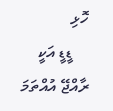ހޮޅި
    ޑީޑީ އަކީ ރާއްޖޭ އުއްތަމަ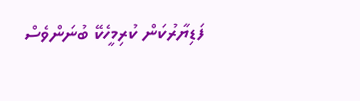ފަޑިޔާރުކަން ކުރިމީހެކޭ ބުނަންވެސް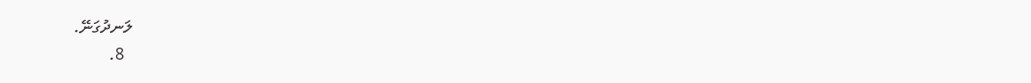ލަނދުގަނޭ.
  8.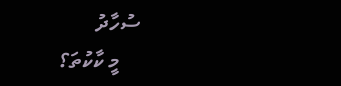ސުހާދު
    މީ ކާކުތަ؟